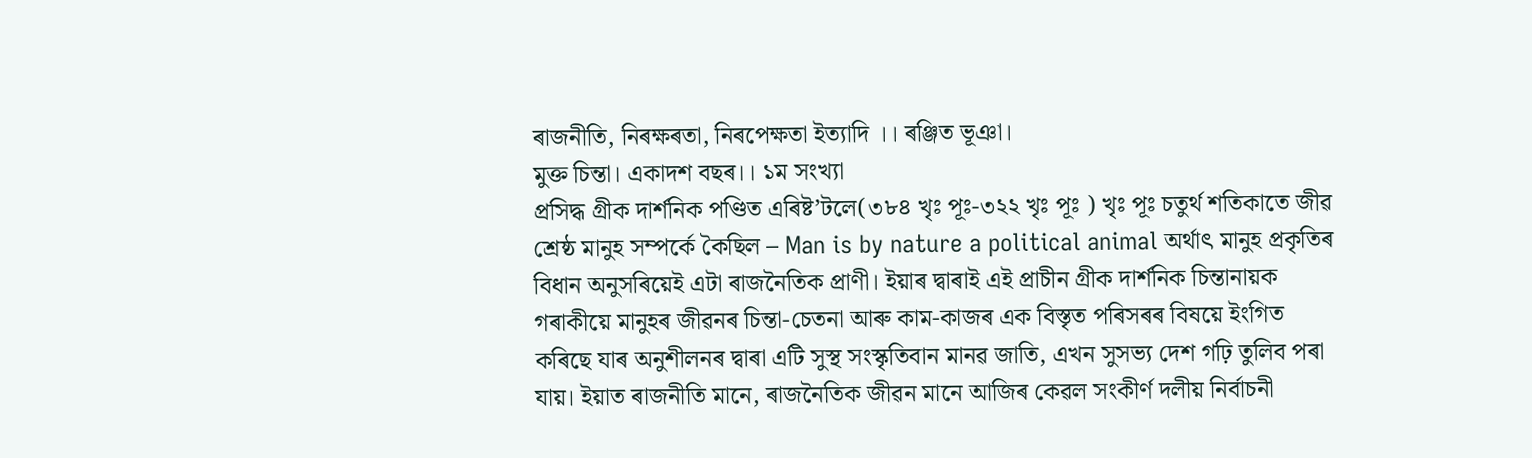ৰাজনীতি, নিৰক্ষৰতা, নিৰপেক্ষতা ইত্যাদি ।। ৰঞ্জিত ভূঞা।
মুক্ত চিন্তা। একাদশ বছৰ।। ১ম সংখ্যা
প্ৰসিদ্ধ গ্ৰীক দাৰ্শনিক পণ্ডিত এৰিষ্ট’টলে(৩৮৪ খৃঃ পূঃ-৩২২ খৃঃ পূঃ ) খৃঃ পূঃ চতুৰ্থ শতিকাতে জীৱ শ্ৰেষ্ঠ মানুহ সম্পৰ্কে কৈছিল – Man is by nature a political animal অৰ্থাৎ মানুহ প্ৰকৃতিৰ বিধান অনুসৰিয়েই এটা ৰাজনৈতিক প্ৰাণী। ইয়াৰ দ্বাৰাই এই প্ৰাচীন গ্ৰীক দাৰ্শনিক চিন্তানায়ক গৰাকীয়ে মানুহৰ জীৱনৰ চিন্তা-চেতনা আৰু কাম-কাজৰ এক বিস্তৃত পৰিসৰৰ বিষয়ে ইংগিত কৰিছে যাৰ অনুশীলনৰ দ্বাৰা এটি সুস্থ সংস্কৃতিবান মানৱ জাতি, এখন সুসভ্য দেশ গঢ়ি তুলিব পৰা যায়। ইয়াত ৰাজনীতি মানে, ৰাজনৈতিক জীৱন মানে আজিৰ কেৱল সংকীৰ্ণ দলীয় নিৰ্বাচনী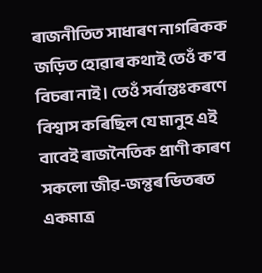ৰাজনীতিত সাধাৰণ নাগৰিকক জড়িত হোৱাৰ কথাই তেওঁ ক’ব বিচৰা নাই। তেওঁ সৰ্বান্তঃকৰণে বিশ্বাস কৰিছিল যে মানুহ এই বাবেই ৰাজনৈতিক প্ৰাণী কাৰণ সকলো জীৱ-জন্তুৰ ভিতৰত একমাত্ৰ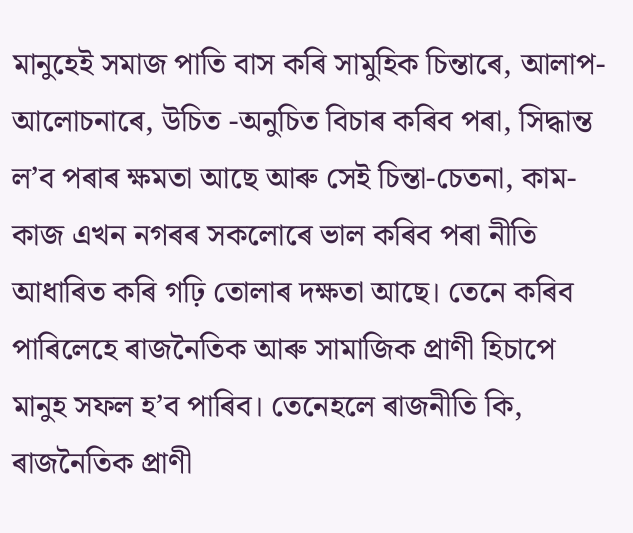মানুহেই সমাজ পাতি বাস কৰি সামুহিক চিন্তাৰে, আলাপ-আলোচনাৰে, উচিত -অনুচিত বিচাৰ কৰিব পৰা, সিদ্ধান্ত ল’ব পৰাৰ ক্ষমতা আছে আৰু সেই চিন্তা-চেতনা, কাম-কাজ এখন নগৰৰ সকলোৰে ভাল কৰিব পৰা নীতি আধাৰিত কৰি গঢ়ি তোলাৰ দক্ষতা আছে। তেনে কৰিব পাৰিলেহে ৰাজনৈতিক আৰু সামাজিক প্ৰাণী হিচাপে মানুহ সফল হ’ব পাৰিব। তেনেহলে ৰাজনীতি কি, ৰাজনৈতিক প্ৰাণী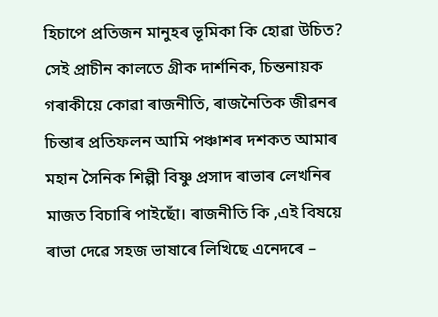হিচাপে প্ৰতিজন মানুহৰ ভূমিকা কি হোৱা উচিত? সেই প্ৰাচীন কালতে গ্ৰীক দাৰ্শনিক, চিন্তনায়ক গৰাকীয়ে কোৱা ৰাজনীতি, ৰাজনৈতিক জীৱনৰ চিন্তাৰ প্ৰতিফলন আমি পঞ্চাশৰ দশকত আমাৰ মহান সৈনিক শিল্পী বিষ্ণু প্ৰসাদ ৰাভাৰ লেখনিৰ মাজত বিচাৰি পাইছোঁ। ৰাজনীতি কি ,এই বিষয়ে ৰাভা দেৱে সহজ ভাষাৰে লিখিছে এনেদৰে –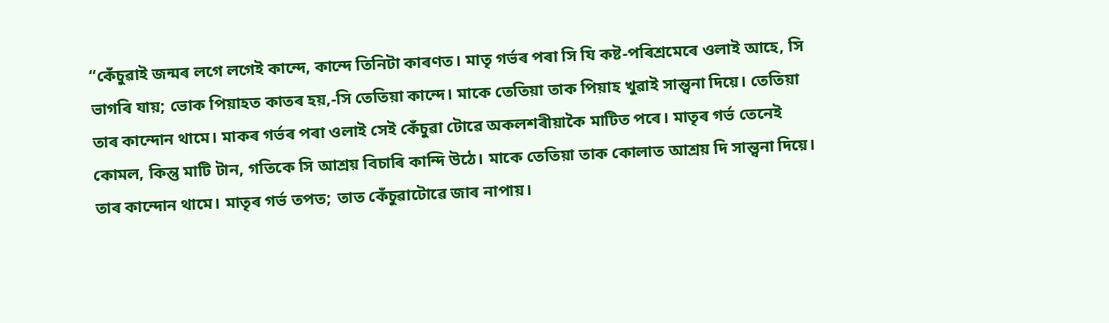“কেঁচুৱাই জন্মৰ লগে লগেই কান্দে, কান্দে তিনিটা কাৰণত। মাতৃ গৰ্ভৰ পৰা সি যি কষ্ট-পৰিশ্ৰমেৰে ওলাই আহে, সি ভাগৰি যায়; ভোক পিয়াহত কাতৰ হয়,-সি তেতিয়া কান্দে। মাকে তেতিয়া তাক পিয়াহ খুৱাই সান্ত্বনা দিয়ে। তেতিয়া তাৰ কান্দোন থামে। মাকৰ গৰ্ভৰ পৰা ওলাই সেই কেঁচুৱা টোৱে অকলশৰীয়াকৈ মাটিত পৰে। মাতৃৰ গৰ্ভ তেনেই কোমল, কিন্তু মাটি টান, গতিকে সি আশ্ৰয় বিচাৰি কান্দি উঠে। মাকে তেতিয়া তাক কোলাত আশ্ৰয় দি সান্ত্বনা দিয়ে। তাৰ কান্দোন থামে। মাতৃৰ গৰ্ভ তপত; তাত কেঁচুৱাটোৱে জাৰ নাপায়।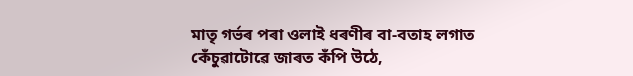মাতৃ গৰ্ভৰ পৰা ওলাই ধৰণীৰ বা-বতাহ লগাত কেঁচুৱাটোৱে জাৰত কঁপি উঠে,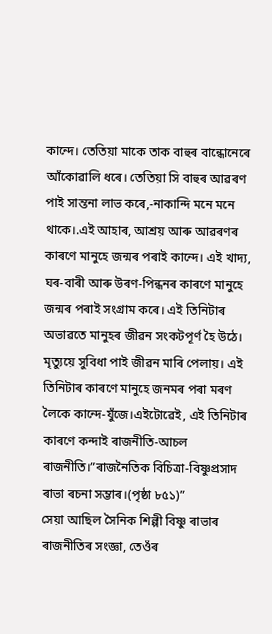কান্দে। তেতিয়া মাকে তাক বাহুৰ বান্ধোনেৰে আঁকোৱালি ধৰে। তেতিয়া সি বাহুৰ আৱৰণ পাই সান্তনা লাভ কৰে,-নাকান্দি মনে মনে থাকে।.এই আহাৰ, আশ্ৰয় আৰু আৱৰণৰ কাৰণে মানুহে জন্মৰ পৰাই কান্দে। এই খাদ্য, ঘৰ-বাৰী আৰু উৰণ-পিন্ধনৰ কাৰণে মানুহে জন্মৰ পৰাই সংগ্ৰাম কৰে। এই তিনিটাৰ অভাৱতে মানুহৰ জীৱন সংকটপূৰ্ণ হৈ উঠে। মৃত্যুয়ে সুবিধা পাই জীৱন মাৰি পেলায়। এই তিনিটাৰ কাৰণে মানুহে জনমৰ পৰা মৰণ লৈকে কান্দে-যুঁজে।এইটোৱেই, এই তিনিটাৰ কাৰণে কন্দাই ৰাজনীতি-আচল ৰাজনীতি।”ৰাজনৈতিক বিচিত্ৰা-বিষ্ণুপ্ৰসাদ ৰাভা ৰচনা সম্ভাৰ।(পৃষ্ঠা ৮৫১)”
সেয়া আছিল সৈনিক শিল্পী বিষ্ণু ৰাভাৰ ৰাজনীতিৰ সংজ্ঞা, তেওঁৰ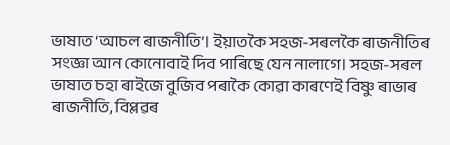ভাষাত ‘আচল ৰাজনীতি’। ইয়াতকৈ সহজ-সৰলকৈ ৰাজনীতিৰ সংজ্ঞা আন কোনোবাই দিব পাৰিছে যেন নালাগে। সহজ-সৰল ভাষাত চহা ৰাইজে বুজিব পৰাকৈ কোৱা কাৰণেই বিষ্ণু ৰাভাৰ ৰাজনীতি, বিপ্লৱৰ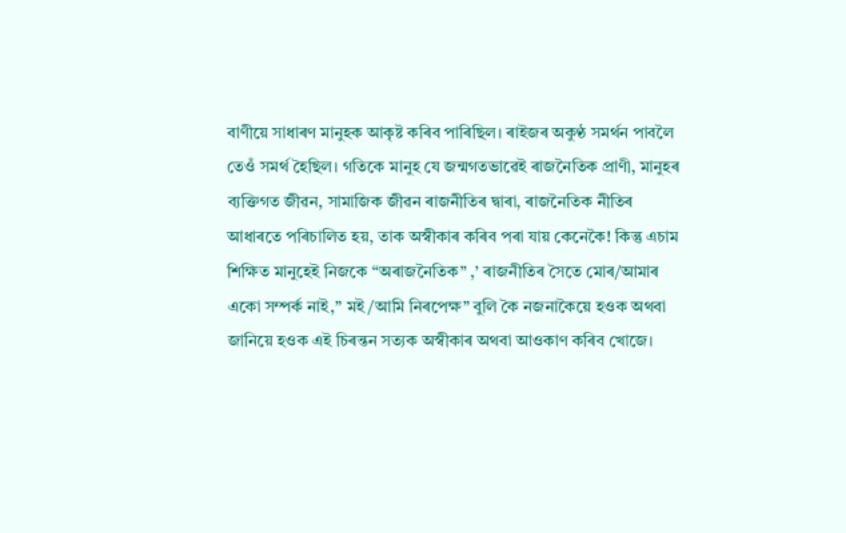বাণীয়ে সাধাৰণ মানুহক আকৃষ্ট কৰিব পাৰিছিল। ৰাইজৰ অকুণ্ঠ সমৰ্থন পাবলৈ তেওঁ সমৰ্থ হৈছিল। গতিকে মানুহ যে জন্মগতভাৱেই ৰাজনৈতিক প্ৰাণী, মানুহৰ ব্যক্তিগত জীৱন, সামাজিক জীৱন ৰাজনীতিৰ দ্বাৰা, ৰাজনৈতিক নীতিৰ আধাৰতে পৰিচালিত হয়, তাক অস্বীকাৰ কৰিব পৰা যায় কেনেকৈ! কিন্তু এচাম শিক্ষিত মানুহেই নিজকে “অৰাজনৈতিক” ,’ ৰাজনীতিৰ সৈতে মোৰ/আমাৰ একো সম্পৰ্ক নাই,” মই/আমি নিৰপেক্ষ” বুলি কৈ নজনাকৈয়ে হওক অথবা জানিয়ে হওক এই চিৰন্তন সত্যক অস্বীকাৰ অথবা আওকাণ কৰিব খোজে।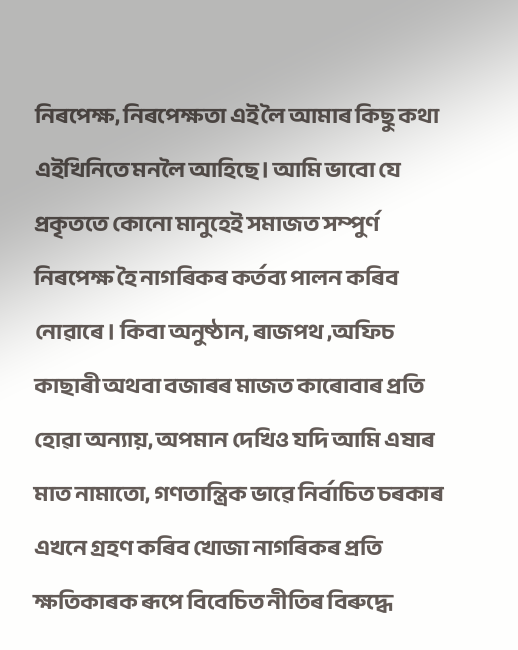নিৰপেক্ষ, নিৰপেক্ষতা এই লৈ আমাৰ কিছু কথা এইখিনিতে মনলৈ আহিছে। আমি ভাবো যে প্ৰকৃততে কোনো মানুহেই সমাজত সম্পুৰ্ণ নিৰপেক্ষ হৈ নাগৰিকৰ কৰ্তব্য পালন কৰিব নোৱাৰে। কিবা অনুষ্ঠান, ৰাজপথ ,অফিচ কাছাৰী অথবা বজাৰৰ মাজত কাৰোবাৰ প্ৰতি হোৱা অন্যায়, অপমান দেখিও যদি আমি এষাৰ মাত নামাতো, গণতান্ত্ৰিক ভাৱে নিৰ্বাচিত চৰকাৰ এখনে গ্ৰহণ কৰিব খোজা নাগৰিকৰ প্ৰতি ক্ষতিকাৰক ৰূপে বিবেচিত নীতিৰ বিৰুদ্ধে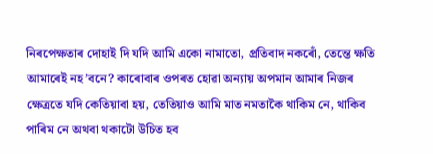নিৰপেক্ষতাৰ দোহাই দি যদি আমি একো নামাতো, প্ৰতিবাদ নকৰোঁ, তেন্তে ক্ষতি আমাৰেই নহ’বনে? কাৰোবাৰ ওপৰত হোৱা অন্যায় অপমান আমাৰ নিজৰ ক্ষেত্ৰতে যদি কেতিয়াবা হয়, তেতিয়াও আমি মাত নমতাকৈ থাকিম নে, থাকিব পাৰিম নে অথবা থকাটো উচিত হব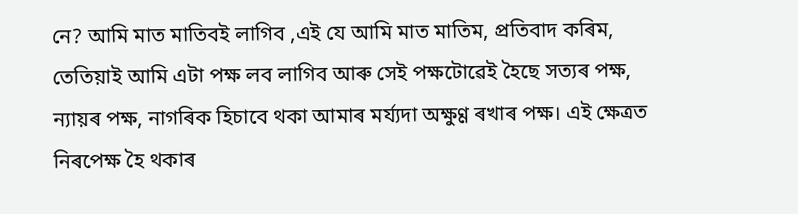নে? আমি মাত মাতিবই লাগিব ,এই যে আমি মাত মাতিম, প্ৰতিবাদ কৰিম, তেতিয়াই আমি এটা পক্ষ লব লাগিব আৰু সেই পক্ষটোৱেই হৈছে সত্যৰ পক্ষ, ন্যায়ৰ পক্ষ, নাগৰিক হিচাবে থকা আমাৰ মৰ্য্যদা অক্ষুণ্ণ ৰখাৰ পক্ষ। এই ক্ষেত্ৰত নিৰপেক্ষ হৈ থকাৰ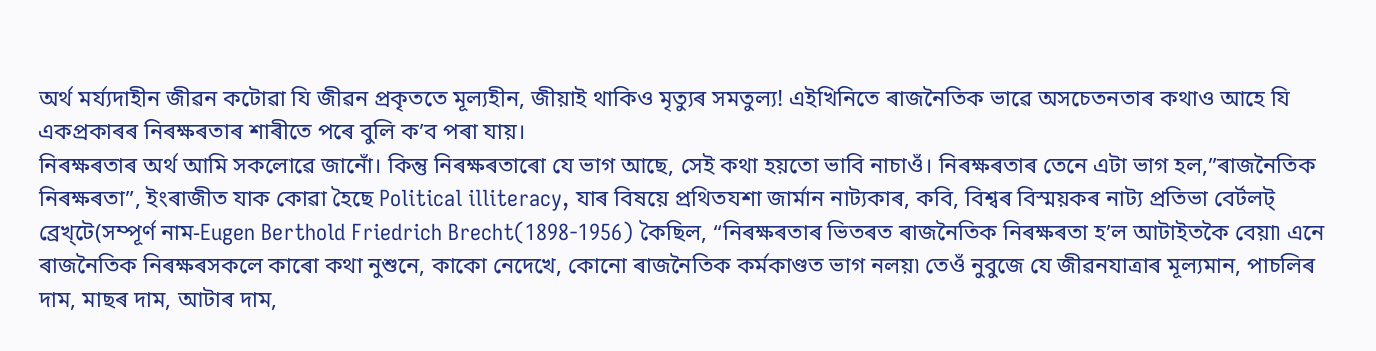অৰ্থ মৰ্য্যদাহীন জীৱন কটোৱা যি জীৱন প্ৰকৃততে মূল্যহীন, জীয়াই থাকিও মৃত্যুৰ সমতুল্য! এইখিনিতে ৰাজনৈতিক ভাৱে অসচেতনতাৰ কথাও আহে যি একপ্ৰকাৰৰ নিৰক্ষৰতাৰ শাৰীতে পৰে বুলি ক’ব পৰা যায়।
নিৰক্ষৰতাৰ অৰ্থ আমি সকলোৱে জানোঁ। কিন্তু নিৰক্ষৰতাৰো যে ভাগ আছে, সেই কথা হয়তো ভাবি নাচাওঁ। নিৰক্ষৰতাৰ তেনে এটা ভাগ হল,”ৰাজনৈতিক নিৰক্ষৰতা”, ইংৰাজীত যাক কোৱা হৈছে Political illiteracy, যাৰ বিষয়ে প্ৰথিতযশা জাৰ্মান নাট্যকাৰ, কবি, বিশ্বৰ বিস্ময়কৰ নাট্য প্ৰতিভা বেৰ্টলট্ ব্ৰেখ্টে(সম্পূৰ্ণ নাম-Eugen Berthold Friedrich Brecht(1898-1956) কৈছিল, “নিৰক্ষৰতাৰ ভিতৰত ৰাজনৈতিক নিৰক্ষৰতা হ’ল আটাইতকৈ বেয়া৷ এনে ৰাজনৈতিক নিৰক্ষৰসকলে কাৰো কথা নুশুনে, কাকো নেদেখে, কোনো ৰাজনৈতিক কৰ্মকাণ্ডত ভাগ নলয়৷ তেওঁ নুবুজে যে জীৱনযাত্ৰাৰ মূল্যমান, পাচলিৰ দাম, মাছৰ দাম, আটাৰ দাম,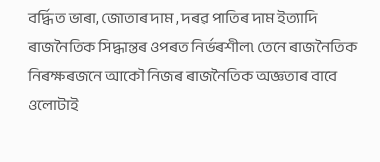বৰ্দ্ধিত ভাৰা, জোতাৰ দাম , দৰৱ পাতিৰ দাম ইত্যাদি ৰাজনৈতিক সিদ্ধান্তৰ ওপৰত নিৰ্ভৰশীল৷ তেনে ৰাজনৈতিক নিৰক্ষৰজনে আকৌ নিজৰ ৰাজনৈতিক অজ্ঞতাৰ বাবে ওলোটাই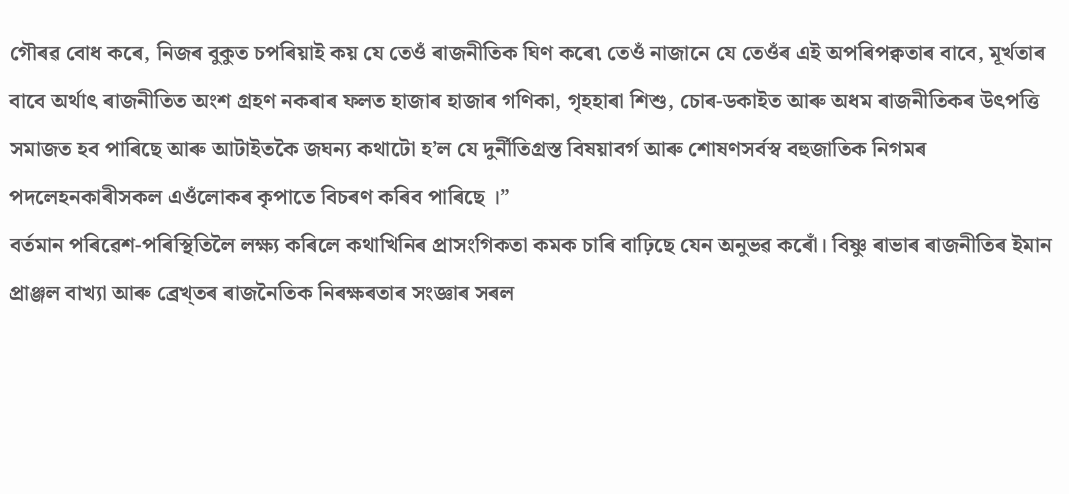গৌৰৱ বোধ কৰে, নিজৰ বুকুত চপৰিয়াই কয় যে তেওঁ ৰাজনীতিক ঘিণ কৰে৷ তেওঁ নাজানে যে তেওঁৰ এই অপৰিপক্বতাৰ বাবে, মূৰ্খতাৰ বাবে অৰ্থাৎ ৰাজনীতিত অংশ গ্ৰহণ নকৰাৰ ফলত হাজাৰ হাজাৰ গণিকা, গৃহহাৰা শিশু, চোৰ-ডকাইত আৰু অধম ৰাজনীতিকৰ উৎপত্তি সমাজত হব পাৰিছে আৰু আটাইতকৈ জঘন্য কথাটো হ’ল যে দুৰ্নীতিগ্ৰস্ত বিষয়াবৰ্গ আৰু শোষণসৰ্বস্ব বহুজাতিক নিগমৰ পদলেহনকাৰীসকল এওঁলোকৰ কৃপাতে বিচৰণ কৰিব পাৰিছে ।”
বৰ্তমান পৰিৱেশ-পৰিস্থিতিলৈ লক্ষ্য কৰিলে কথাখিনিৰ প্ৰাসংগিকতা কমক চাৰি বাঢ়িছে যেন অনুভৱ কৰোঁ। বিষ্ণু ৰাভাৰ ৰাজনীতিৰ ইমান প্ৰাঞ্জল বাখ্যা আৰু ব্ৰেখ্তৰ ৰাজনৈতিক নিৰক্ষৰতাৰ সংজ্ঞাৰ সৰল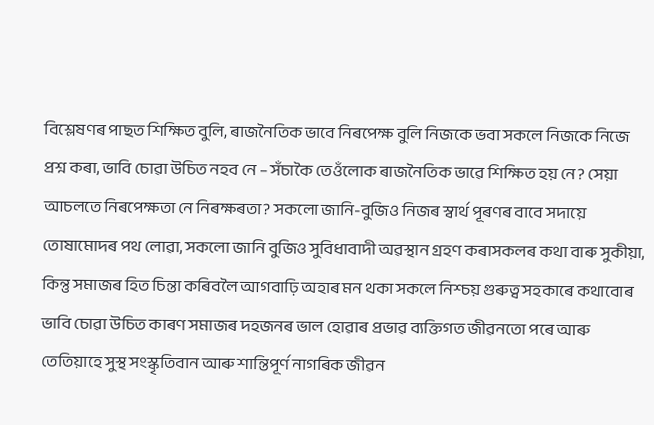বিশ্লেষণৰ পাছত শিক্ষিত বুলি, ৰাজনৈতিক ভাবে নিৰপেক্ষ বুলি নিজকে ভবা সকলে নিজকে নিজে প্ৰশ্ন কৰা, ভাবি চোৱা উচিত নহব নে – সঁচাকৈ তেওঁলোক ৰাজনৈতিক ভাৱে শিক্ষিত হয় নে? সেয়া আচলতে নিৰপেক্ষতা নে নিৰক্ষৰতা? সকলো জানি-বুজিও নিজৰ স্বাৰ্থ পূৰণৰ বাবে সদায়ে তোষামোদৰ পথ লোৱা, সকলো জানি বুজিও সুবিধাবাদী অৱস্থান গ্ৰহণ কৰাসকলৰ কথা বাৰু সুকীয়া, কিন্তু সমাজৰ হিত চিন্তা কৰিবলৈ আগবাঢ়ি অহাৰ মন থকা সকলে নিশ্চয় গুৰুত্ব সহকাৰে কথাবোৰ ভাবি চোৱা উচিত কাৰণ সমাজৰ দহজনৰ ভাল হোৱাৰ প্ৰভাৱ ব্যক্তিগত জীৱনতো পৰে আৰু তেতিয়াহে সুস্থ সংস্কৃতিবান আৰু শান্তিপূৰ্ণ নাগৰিক জীৱন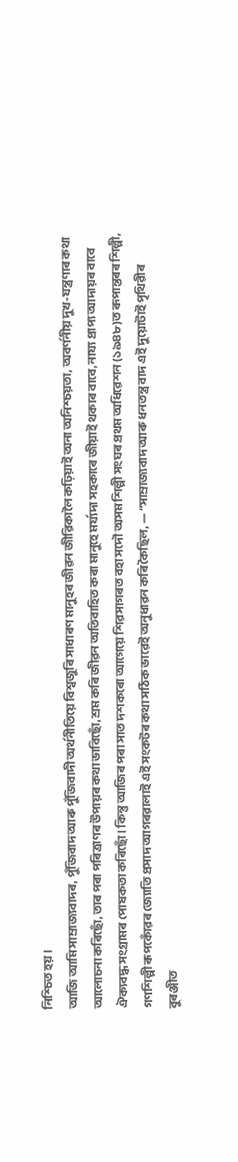নিশ্চিত হয়।
আজি আমি সাম্ৰাজ্যবাদৰ, পুঁজিবাদ আৰু পুঁজিবাদী অৰ্থনীতিয়ে বিশ্বজুৰি সাধাৰণ মানুহৰ জীৱন জীৱিকালৈ কঢ়িয়াই অনা অনিশ্চয়তা, অবৰ্ণনীয় দুখ-যন্ত্ৰণাৰ কথা আলোচনা কৰিছোঁ, তাৰ পৰা পৰিত্ৰাণৰ উপায়ৰ কথা ভাবিছোঁ, শ্ৰম কৰি জীৱন অতিবাহিত কৰা মানুহে মৰ্য্যদা সহকাৰে জীয়াই থকাৰ বাবে, নায্য প্ৰাপ্য আদায়ৰ বাবে ঐক্যবদ্ধ সংগ্ৰামৰ পোষকতা কৰিছোঁ। কিন্তু আজিৰ পৰা সাত দশকৰো আগেয়ে শিৱসাগৰত বহা সদৌ অসম শিল্পী সংঘৰ প্ৰথম অধিৱেশন (১৯৪৮)ত ৰূপান্তৰৰ শিল্পী, গণশিল্পী ৰূপকোঁৱৰ জ্যোতি প্ৰসাদ আগৰৱালাই এই সংকটৰ কথা সঠিক ভাৱেই অনুধাৱন কৰি কৈছিল, — “সাম্ৰাজ্যবাদ আৰু ধনতন্ত্ৰ বাদ এই দুয়োটাই পৃথিৱীৰ বুৰঞ্জীত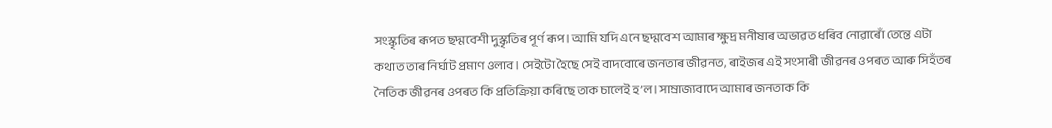সংস্কৃতিৰ ৰূপত ছদ্মবেশী দুস্কৃতিৰ পূৰ্ণ ৰূপ। আমি যদি এনে ছদ্মবেশ আমাৰ ক্ষুদ্ৰ মনীষাৰ অভাৱত ধৰিব নোৱাৰোঁ তেন্তে এটা কথাত তাৰ নিৰ্ঘাট প্ৰমাণ ওলাব। সেইটো হৈছে সেই বাদবোৰে জনতাৰ জীৱনত, ৰাইজৰ এই সংসাৰী জীৱনৰ ওপৰত আৰু সিহঁতৰ নৈতিক জীৱনৰ ওপৰত কি প্ৰতিক্ৰিয়া কৰিছে তাক চালেই হ’ল। সাম্ৰাজ্যবাদে আমাৰ জনতাক কি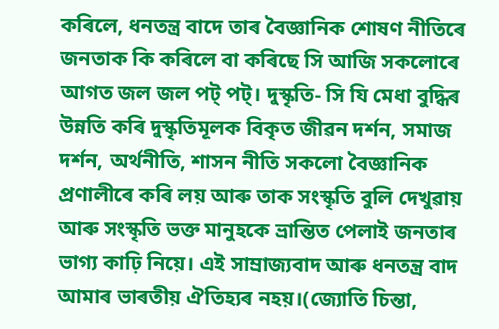কৰিলে, ধনতন্ত্ৰ বাদে তাৰ বৈজ্ঞানিক শোষণ নীতিৰে জনতাক কি কৰিলে বা কৰিছে সি আজি সকলোৰে আগত জল জল পট্ পট্। দুস্কৃতি- সি যি মেধা বুদ্ধিৰ উন্নতি কৰি দুস্কৃতিমূলক বিকৃত জীৱন দৰ্শন, সমাজ দৰ্শন, অৰ্থনীতি, শাসন নীতি সকলো বৈজ্ঞানিক প্ৰণালীৰে কৰি লয় আৰু তাক সংস্কৃতি বুলি দেখুৱায় আৰু সংস্কৃতি ভক্ত মানুহকে ভ্ৰান্তিত পেলাই জনতাৰ ভাগ্য কাঢ়ি নিয়ে। এই সাম্ৰাজ্যবাদ আৰু ধনতন্ত্ৰ বাদ আমাৰ ভাৰতীয় ঐতিহ্যৰ নহয়।(জ্যোতি চিন্তা,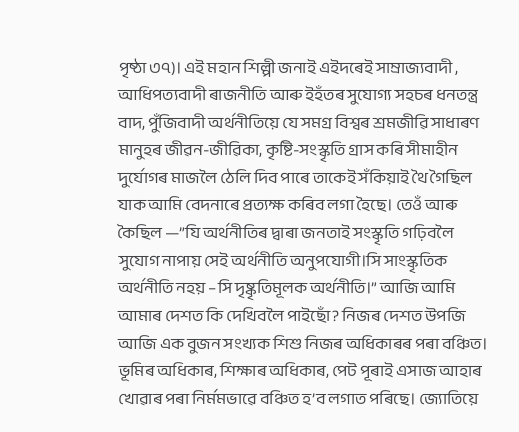পৃষ্ঠা ৩৭)। এই মহান শিল্পী জনাই এইদৰেই সাম্ৰাজ্যবাদী , আধিপত্যবাদী ৰাজনীতি আৰু ইহঁতৰ সুযোগ্য সহচৰ ধনতন্ত্ৰ বাদ, পুঁজিবাদী অৰ্থনীতিয়ে যে সমগ্ৰ বিশ্বৰ শ্ৰমজীৱি সাধাৰণ মানুহৰ জীৱন-জীৱিকা, কৃষ্টি-সংস্কৃতি গ্ৰাস কৰি সীমাহীন দুৰ্যোগৰ মাজলৈ ঠেলি দিব পাৰে তাকেই সঁকিয়াই থৈ গৈছিল যাক আমি বেদনাৰে প্ৰত্যক্ষ কৰিব লগা হৈছে। তেওঁ আৰু কৈছিল —”যি অৰ্থনীতিৰ দ্বাৰা জনতাই সংস্কৃতি গঢ়িবলৈ সুযোগ নাপায় সেই অৰ্থনীতি অনুপযোগী।সি সাংস্কৃতিক অৰ্থনীতি নহয় –সি দৃষ্কৃতিমূলক অৰ্থনীতি।” আজি আমি আমাৰ দেশত কি দেখিবলৈ পাইছোঁ? নিজৰ দেশত উপজি আজি এক বুজন সংখ্যক শিশু নিজৰ অধিকাৰৰ পৰা বঞ্চিত। ভূমিৰ অধিকাৰ, শিক্ষাৰ অধিকাৰ, পেট পূৰাই এসাজ আহাৰ খোৱাৰ পৰা নিৰ্মমভাৱে বঞ্চিত হ’ব লগাত পৰিছে। জ্যোতিয়ে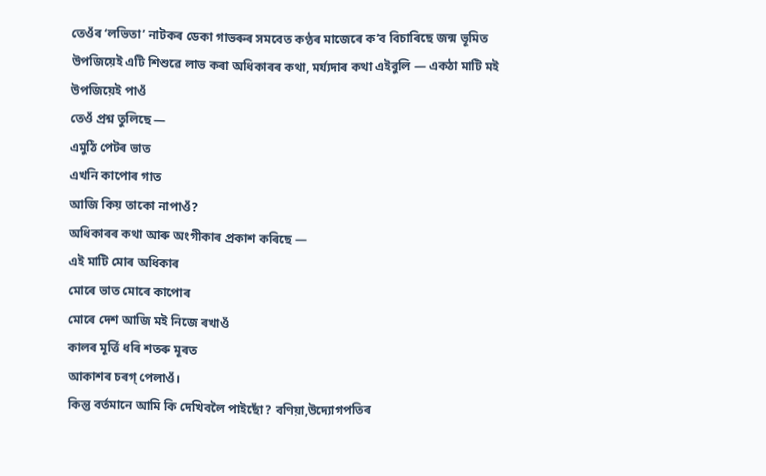তেওঁৰ ‘লভিতা’ নাটকৰ ডেকা গাভৰুৰ সমবেত কণ্ঠৰ মাজেৰে ক’ব বিচাৰিছে জন্ম ভূমিত উপজিয়েই এটি শিশুৱে লাভ কৰা অধিকাৰৰ কথা, মৰ্য্যদাৰ কথা এইবুলি — একঠা মাটি মই উপজিয়েই পাওঁ
তেওঁ প্ৰশ্ন তুলিছে —
এমুঠি পেটৰ ভাত
এখনি কাপোৰ গাত
আজি কিয় তাকো নাপাওঁ?
অধিকাৰৰ কথা আৰু অংগীকাৰ প্ৰকাশ কৰিছে —
এই মাটি মোৰ অধিকাৰ
মোৰে ভাত মোৰে কাপোৰ
মোৰে দেশ আজি মই নিজে ৰখাওঁ
কালৰ মূৰ্ত্তি ধৰি শতৰু মূৰত
আকাশৰ চৰগ্ পেলাওঁ।
কিন্তু বৰ্তমানে আমি কি দেখিবলৈ পাইছোঁ? বণিয়া,উদ্যোগপতিৰ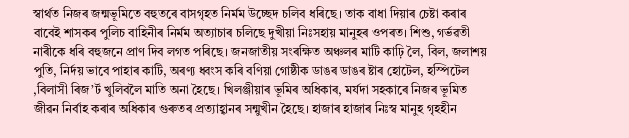স্বাৰ্থত নিজৰ জন্মভূমিতে বহুতৰে বাসগৃহত নিৰ্মম উচ্ছেদ চলিব ধৰিছে। তাক বাধা দিয়াৰ চেষ্টা কৰাৰ বাবেই শাসকৰ পুলিচ বাহিনীৰ নিৰ্মম অত্যাচাৰ চলিছে দুখীয়া নিঃসহায় মানুহৰ ওপৰত। শিশু, গৰ্ভৱতী নাৰীকে ধৰি বহুজনে প্ৰাণ দিব লগত পৰিছে। জনজাতীয় সংৰক্ষিত অঞ্চলৰ মাটি কাঢ়ি লৈ, বিল, জলাশয় পুতি, নিৰ্দয় ভাবে পাহাৰ কাটি, অৰণ্য ধ্বংস কৰি বণিয়া গোষ্ঠীক ডাঙৰ ডাঙৰ ষ্টাৰ হোটেল, হস্পিটেল ,বিলাসী ৰিজ’ৰ্ট খুলিবলৈ মাতি অনা হৈছে। খিলঞ্জীয়াৰ ভূমিৰ অধিকাৰ, মৰ্যদা সহকাৰে নিজৰ ভূমিত জীৱন নিৰ্বাহ কৰাৰ অধিকাৰ গুৰুতৰ প্ৰত্যাহ্বানৰ সন্মুখীন হৈছে। হাজাৰ হাজাৰ নিঃস্ব মানুহ গৃহহীন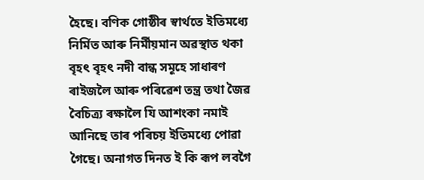হৈছে। বণিক গোষ্ঠীৰ স্বাৰ্থতে ইতিমধ্যে নিৰ্মিত আৰু নিৰ্মীয়মান অৱস্থাত থকা বৃহৎ বৃহৎ নদী বান্ধ সমূহে সাধাৰণ ৰাইজলৈ আৰু পৰিৱেশ তন্ত্ৰ তথা জৈৱ বৈচিত্ৰ্য ৰক্ষালৈ যি আশংকা নমাই আনিছে তাৰ পৰিচয় ইতিমধ্যে পোৱা গৈছে। অনাগত দিনত ই কি ৰূপ লবগৈ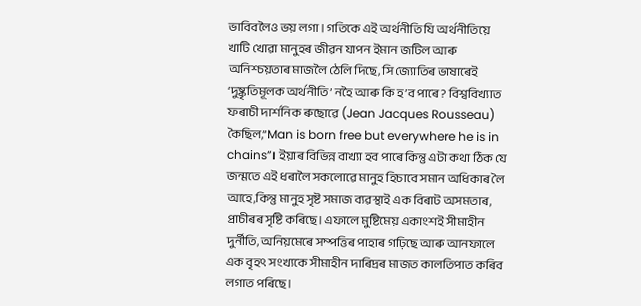ভাবিবলৈও ভয় লগা। গতিকে এই অৰ্থনীতি যি অৰ্থনীতিয়ে খাটি খোৱা মানুহৰ জীৱন যাপন ইমান জটিল আৰু অনিশ্চয়তাৰ মাজলৈ ঠেলি দিছে, সি জ্যোতিৰ ভাষাৰেই ‘দুষ্কৃতিমূলক অৰ্থনীতি’ নহৈ আৰু কি হ’ব পাৰে? বিশ্ববিখ্যাত ফৰাচী দাৰ্শনিক ৰুছোৱে (Jean Jacques Rousseau) কৈছিল,”Man is born free but everywhere he is in chains”। ইয়াৰ বিভিন্ন বাখ্যা হব পাৰে কিন্তু এটা কথা ঠিক যে জন্মতে এই ধৰালৈ সকলোৱে মানুহ হিচাবে সমান অধিকাৰ লৈ আহে,কিন্তু মানুহ সৃষ্ট সমাজ ব্যৱস্থাই এক বিৰাট অসমতাৰ, প্ৰাচীৰৰ সৃষ্টি কৰিছে। এফালে মুষ্টিমেয় একাংশই সীমাহীন দুৰ্নীতি, অনিয়মেৰে সম্পত্তিৰ পাহাৰ গঢ়িছে আৰু আনফালে এক বৃহৎ সংখ্যকে সীমাহীন দাৰিদ্ৰৰ মাজত কালতিপাত কৰিব লগাত পৰিছে।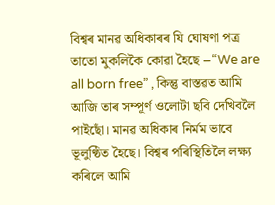বিশ্বৰ মানৱ অধিকাৰৰ যি ঘোষণা পত্ৰ তাতো মুকলিকৈ কোৱা হৈছে –“We are all born free” , কিন্তু বাস্তৱত আমি আজি তাৰ সম্পূৰ্ণ ওলোটা ছবি দেখিবলৈ পাইছোঁ। মানৱ অধিকাৰ নির্মম ভাবে ভূলুণ্ঠিত হৈছে। বিশ্বৰ পৰিস্থিতিলৈ লক্ষ্য কৰিলে আমি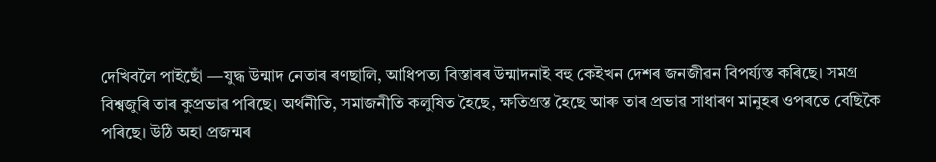দেখিবলৈ পাইছোঁ —যুদ্ধ উন্মাদ নেতাৰ ৰণছালি, আধিপত্য বিস্তাৰৰ উন্মাদনাই বহু কেইখন দেশৰ জনজীৱন বিপৰ্য্যস্ত কৰিছে। সমগ্ৰ বিশ্বজুৰি তাৰ কুপ্ৰভাৱ পৰিছে। অৰ্থনীতি, সমাজনীতি কলুষিত হৈছে, ক্ষতিগ্ৰস্ত হৈছে আৰু তাৰ প্ৰভাৱ সাধাৰণ মানুহৰ ওপৰতে বেছিকৈ পৰিছে। উঠি অহা প্ৰজন্মৰ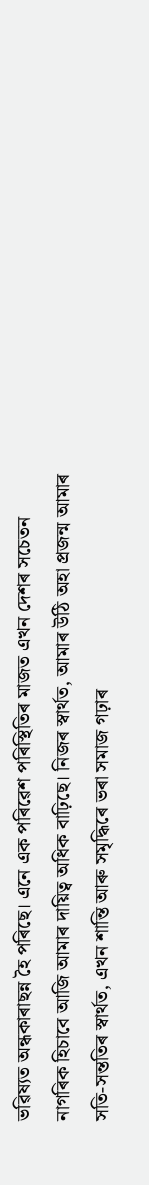ভৱিষ্যত অন্ধকাৰাছন্ন হৈ পৰিছে। এনে এক পৰিৱেশ পৰিস্থিতিৰ মাজত এখন দেশৰ সচেতন নাগৰিক হিচাবে আজি আমাৰ দায়িত্ব অধিক বাঢ়িছে। নিজৰ স্বাৰ্থত, আমাৰ উঠি অহা প্ৰজন্ম আমাৰ সতি-সন্ততিৰ স্বাৰ্থত, এখন শান্তি আৰু সমৃদ্ধিৰে ভৰা সমাজ গঢ়াৰ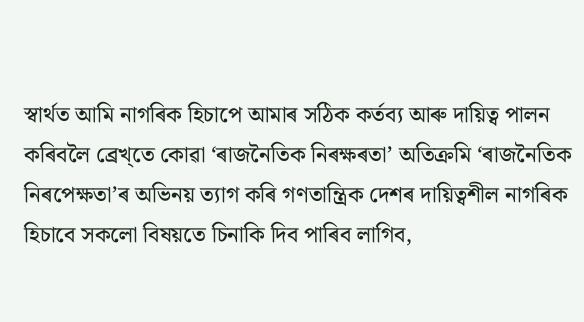স্বাৰ্থত আমি নাগৰিক হিচাপে আমাৰ সঠিক কৰ্তব্য আৰু দায়িত্ব পালন কৰিবলৈ ব্ৰেখ্তে কোৱা ‘ৰাজনৈতিক নিৰক্ষৰতা’ অতিক্ৰমি ‘ৰাজনৈতিক নিৰপেক্ষতা’ৰ অভিনয় ত্যাগ কৰি গণতান্ত্ৰিক দেশৰ দায়িত্বশীল নাগৰিক হিচাবে সকলো বিষয়তে চিনাকি দিব পাৰিব লাগিব,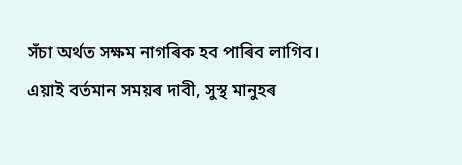সঁচা অৰ্থত সক্ষম নাগৰিক হব পাৰিব লাগিব। এয়াই বৰ্তমান সময়ৰ দাবী, সুস্থ মানুহৰ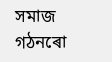সমাজ গঠনৰো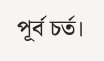পূৰ্ব চৰ্ত।